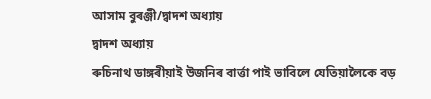আসাম বুৰঞ্জী/দ্বাদশ অধ্যায়
দ্বাদশ অধ্যায়
ৰুচিনাথ ডাঙ্গৰীয়াই উজনিৰ বাৰ্ত্তা পাই ভাবিলে যেতিয়ালৈকে বড়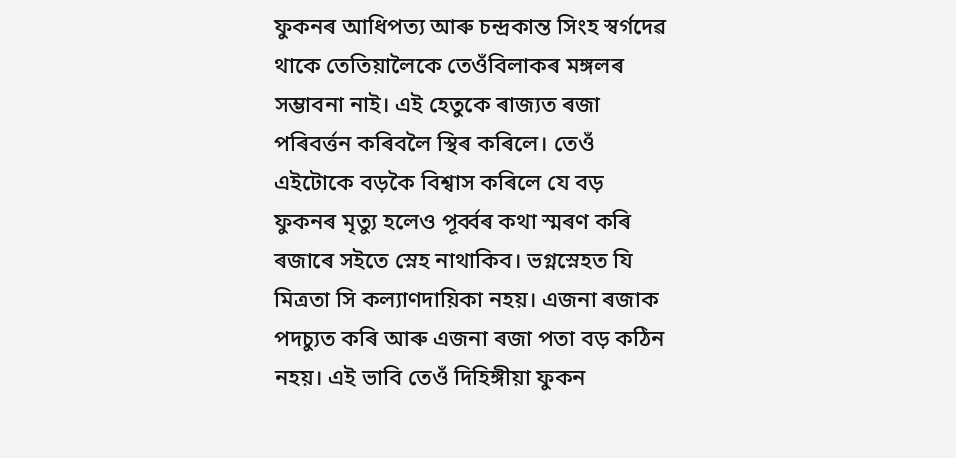ফুকনৰ আধিপত্য আৰু চন্দ্ৰকান্ত সিংহ স্বৰ্গদেৱ থাকে তেতিয়ালৈকে তেওঁবিলাকৰ মঙ্গলৰ সম্ভাবনা নাই। এই হেতুকে ৰাজ্যত ৰজা পৰিবৰ্ত্তন কৰিবলৈ স্থিৰ কৰিলে। তেওঁ এইটোকে বড়কৈ বিশ্বাস কৰিলে যে বড় ফুকনৰ মৃত্যু হলেও পূৰ্ব্বৰ কথা স্মৰণ কৰি ৰজাৰে সইতে স্নেহ নাথাকিব। ভগ্নস্নেহত যি মিত্ৰতা সি কল্যাণদায়িকা নহয়। এজনা ৰজাক পদচ্যুত কৰি আৰু এজনা ৰজা পতা বড় কঠিন নহয়। এই ভাবি তেওঁ দিহিঙ্গীয়া ফুকন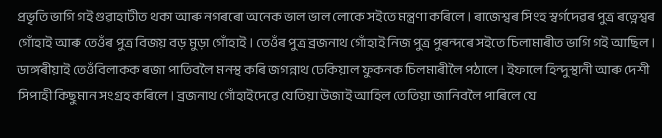প্ৰভৃতি ভাগি গই গুৱাহাটীত থকা আৰু নগৰৰো অনেক ভাল ভাল লোকে সইতে মন্ত্ৰণা কৰিলে। ৰাজেশ্বৰ সিংহ স্বৰ্গদেৱৰ পুত্ৰ ৰত্নেশ্বৰ গোঁহাই আৰু তেওঁৰ পুত্ৰ বিজয় বড় মুড়া গোঁহাই। তেওঁৰ পুত্ৰ ব্ৰজনাথ গোঁহাই নিজ পুত্ৰ পুৰন্দৰে সইতে চিলামাৰীত ভাগি গই আছিল। ডাঙ্গৰীয়াই তেওঁবিলাকক ৰজা পাতিবলৈ মনস্থ কৰি জগন্নাথ ঢেকিয়াল ফুকনক চিলমাৰীলৈ পঠালে। ইফালে হিন্দুস্থানী আৰু দেশী সিপাহী কিছুমান সংগ্ৰহ কৰিলে। ব্ৰজনাথ গোঁহাইদেৱে যেতিয়া উজাই আহিল তেতিয়া জানিবলৈ পাৰিলে যে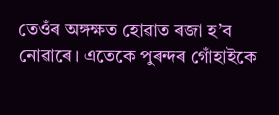তেওঁৰ অঙ্গক্ষত হোৱাত ৰজা হ’ব নোৱাৰে। এতেকে পুৰন্দৰ গোঁহাইকে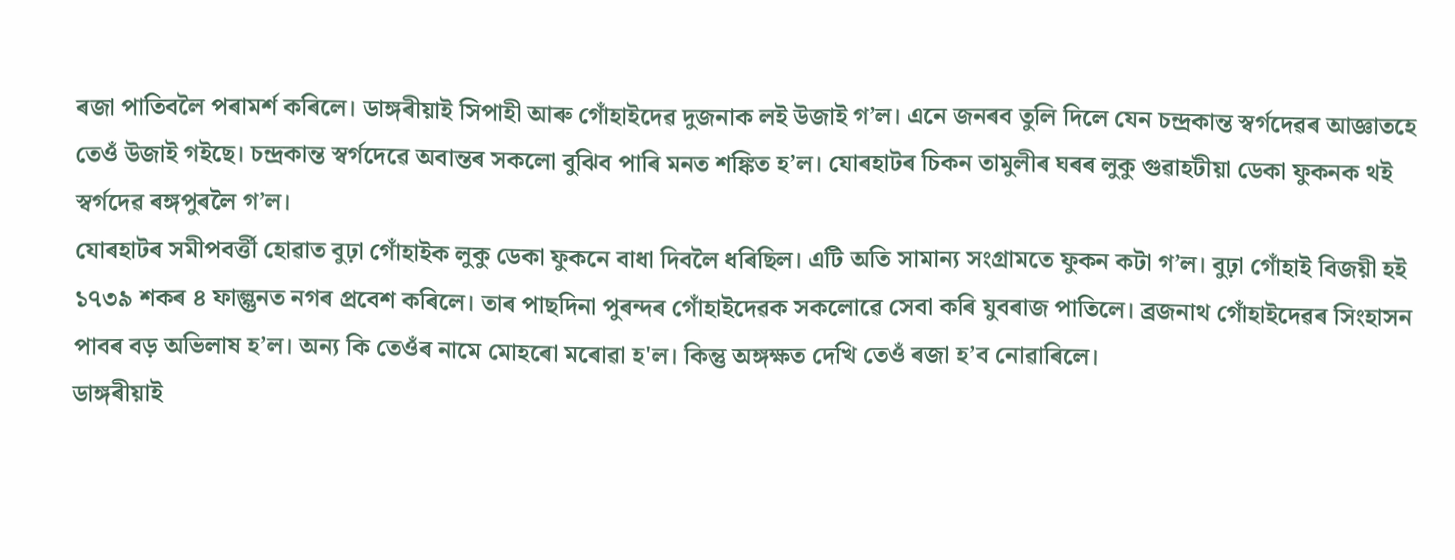ৰজা পাতিবলৈ পৰামৰ্শ কৰিলে। ডাঙ্গৰীয়াই সিপাহী আৰু গোঁহাইদেৱ দুজনাক লই উজাই গ’ল। এনে জনৰব তুলি দিলে যেন চন্দ্ৰকান্ত স্বৰ্গদেৱৰ আজ্ঞাতহে তেওঁ উজাই গইছে। চন্দ্ৰকান্ত স্বৰ্গদেৱে অবান্তৰ সকলো বুঝিব পাৰি মনত শঙ্কিত হ’ল। যোৰহাটৰ চিকন তামুলীৰ ঘৰৰ লুকু গুৱাহটীয়া ডেকা ফুকনক থই স্বৰ্গদেৱ ৰঙ্গপুৰলৈ গ’ল।
যোৰহাটৰ সমীপবৰ্ত্তী হোৱাত বুঢ়া গোঁহাইক লুকু ডেকা ফুকনে বাধা দিবলৈ ধৰিছিল। এটি অতি সামান্য সংগ্ৰামতে ফুকন কটা গ’ল। বুঢ়া গোঁহাই বিজয়ী হই ১৭৩৯ শকৰ ৪ ফাল্গুনত নগৰ প্ৰবেশ কৰিলে। তাৰ পাছদিনা পুৰন্দৰ গোঁহাইদেৱক সকলোৱে সেবা কৰি যুবৰাজ পাতিলে। ব্ৰজনাথ গোঁহাইদেৱৰ সিংহাসন পাবৰ বড় অভিলাষ হ’ল। অন্য কি তেওঁৰ নামে মোহৰো মৰোৱা হ'ল। কিন্তু অঙ্গক্ষত দেখি তেওঁ ৰজা হ’ব নোৱাৰিলে।
ডাঙ্গৰীয়াই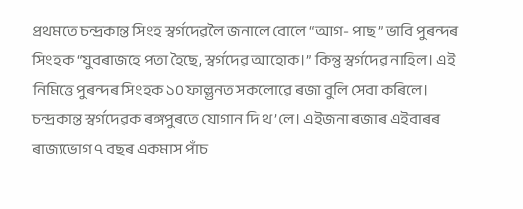প্ৰথমতে চন্দ্ৰকান্ত সিংহ স্বৰ্গদেৱলৈ জনালে বোলে “আগ- পাছ” ভাবি পুৰন্দৰ সিংহক “যুবৰাজহে পতা হৈছে, স্বৰ্গদেৱ আহোক।” কিন্তু স্বৰ্গদেৱ নাহিল। এই নিমিত্তে পুৰন্দৰ সিংহক ১০ ফাল্গুনত সকলোৱে ৰজা বুলি সেবা কৰিলে। চন্দ্ৰকান্ত স্বৰ্গদেৱক ৰঙ্গপুৰতে যোগান দি থ’লে। এইজনা ৰজাৰ এইবাৰৰ ৰাজ্যভোগ ৭ বছৰ একমাস পাঁচ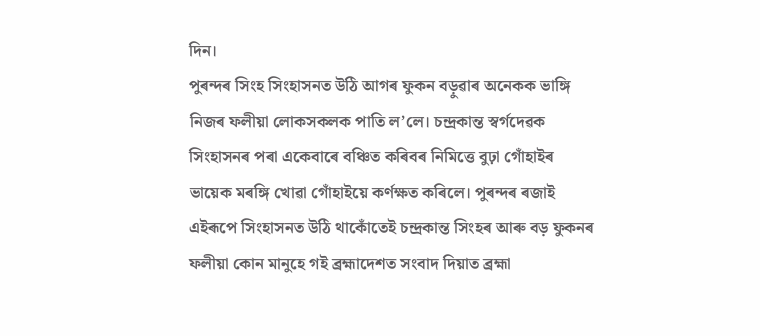দিন।
পুৰন্দৰ সিংহ সিংহাসনত উঠি আগৰ ফুকন বড়ুৱাৰ অনেকক ভাঙ্গি নিজৰ ফলীয়া লোকসকলক পাতি ল’লে। চন্দ্ৰকান্ত স্বৰ্গদেৱক সিংহাসনৰ পৰা একেবাৰে বঞ্চিত কৰিবৰ নিমিত্তে বুঢ়া গোঁহাইৰ ভায়েক মৰঙ্গি খোৱা গোঁহাইয়ে কৰ্ণক্ষত কৰিলে। পুৰন্দৰ ৰজাই এইৰূপে সিংহাসনত উঠি থাকোঁতেই চন্দ্ৰকান্ত সিংহৰ আৰু বড় ফুকনৰ ফলীয়া কোন মানুহে গই ব্ৰহ্মাদেশত সংবাদ দিয়াত ব্ৰহ্মা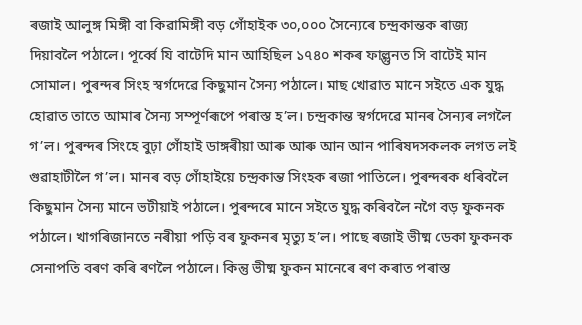ৰজাই আলুঙ্গ মিঙ্গী বা কিৱামিঙ্গী বড় গোঁহাইক ৩০,০০০ সৈন্যেৰে চন্দ্ৰকান্তক ৰাজ্য দিয়াবলৈ পঠালে। পূৰ্ব্বে যি বাটেদি মান আহিছিল ১৭৪০ শকৰ ফাল্গুনত সি বাটেই মান সোমাল। পুৰন্দৰ সিংহ স্বৰ্গদেৱে কিছুমান সৈন্য পঠালে। মাছ খোৱাত মানে সইতে এক যুদ্ধ হোৱাত তাতে আমাৰ সৈন্য সম্পূৰ্ণৰূপে পৰাস্ত হ’ল। চন্দ্ৰকান্ত স্বৰ্গদেৱে মানৰ সৈন্যৰ লগলৈ গ’ল। পুৰন্দৰ সিংহে বুঢ়া গোঁহাই ডাঙ্গৰীয়া আৰু আৰু আন আন পাৰিষদসকলক লগত লই গুৱাহাটীলৈ গ’ল। মানৰ বড় গোঁহাইয়ে চন্দ্ৰকান্ত সিংহক ৰজা পাতিলে। পুৰন্দৰক ধৰিবলৈ কিছুমান সৈন্য মানে ভটীয়াই পঠালে। পুৰন্দৰে মানে সইতে যুদ্ধ কৰিবলৈ নগৈ বড় ফুকনক পঠালে। খাগৰিজানতে নৰীয়া পড়ি বৰ ফুকনৰ মৃত্যু হ’ল। পাছে ৰজাই ভীষ্ম ডেকা ফুকনক সেনাপতি বৰণ কৰি ৰণলৈ পঠালে। কিন্তু ভীষ্ম ফুকন মানেৰে ৰণ কৰাত পৰাস্ত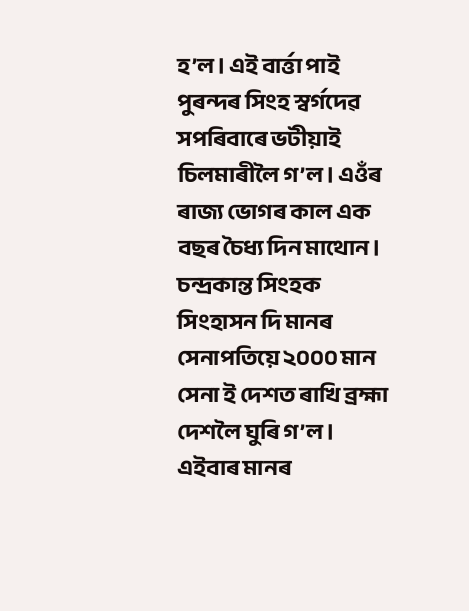হ’ল। এই বাৰ্ত্তা পাই পুৰন্দৰ সিংহ স্বৰ্গদেৱ সপৰিবাৰে ভটীয়াই চিলমাৰীলৈ গ’ল। এওঁৰ ৰাজ্য ভোগৰ কাল এক বছৰ চৈধ্য দিন মাথোন। চন্দ্ৰকান্ত সিংহক সিংহাসন দি মানৰ সেনাপতিয়ে ২০০০ মান সেনা ই দেশত ৰাখি ব্ৰহ্মা দেশলৈ ঘুৰি গ’ল। এইবাৰ মানৰ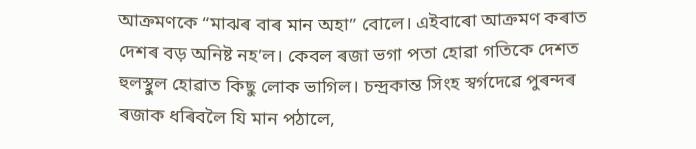আক্ৰমণকে “মাঝৰ বাৰ মান অহা” বোলে। এইবাৰো আক্ৰমণ কৰাত দেশৰ বড় অনিষ্ট নহ’ল। কেবল ৰজা ভগা পতা হোৱা গতিকে দেশত হুলস্থুল হোৱাত কিছু লোক ভাগিল। চন্দ্ৰকান্ত সিংহ স্বৰ্গদেৱে পুৰন্দৰ ৰজাক ধৰিবলৈ যি মান পঠালে,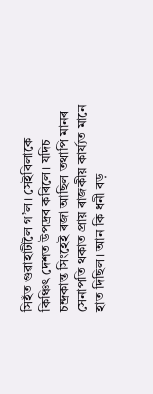সিহঁত গুৱাহাটীলৈ গ’ল। সেইবিলাকে কিঞ্চিৎ দেশত উপদ্ৰব কৰিলে। যদিচ চন্দ্ৰকান্ত সিংহেই ৰজা আছিল তথাপি মানৰ সেনাপতি থকাত প্ৰায় ৰাজকীয় কাৰ্য্যত মানে হাত দিছিল। আন কি ধনী বড়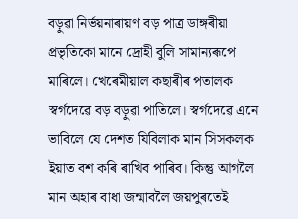বড়ুৱা নিৰ্ভয়নাৰায়ণ বড় পাত্ৰ ডাঙ্গৰীয়া প্ৰভৃতিকো মানে দ্ৰোহী বুলি সামান্যৰূপে মাৰিলে। খেৰেমীয়াল কছাৰীৰ পতালক স্বৰ্গদেৱে বড় বড়ুৱা পাতিলে। স্বৰ্গদেৱে এনে ভাবিলে যে দেশত যিবিলাক মান সিসকলক ইয়াত বশ কৰি ৰাখিব পাৰিব। কিন্তু আগলৈ মান অহাৰ বাধা জন্মাবলৈ জয়পুৰতেই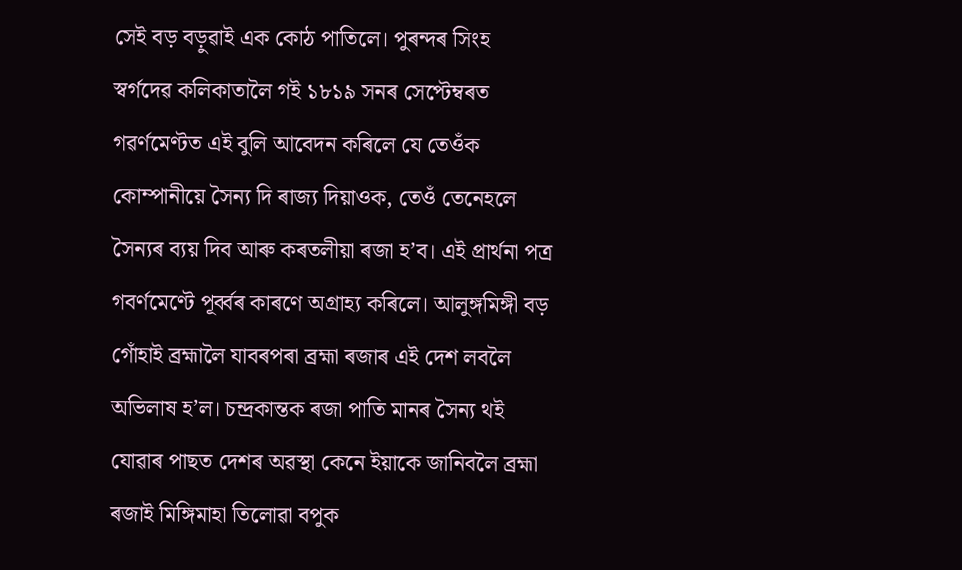সেই বড় বড়ুৱাই এক কোঠ পাতিলে। পুৰন্দৰ সিংহ স্বৰ্গদেৱ কলিকাতালৈ গই ১৮১৯ সনৰ সেপ্টেম্বৰত গৱৰ্ণমেণ্টত এই বুলি আবেদন কৰিলে যে তেওঁক কোম্পানীয়ে সৈন্য দি ৰাজ্য দিয়াওক, তেওঁ তেনেহলে সৈন্যৰ ব্যয় দিব আৰু কৰতলীয়া ৰজা হ’ব। এই প্ৰাৰ্থনা পত্ৰ গবৰ্ণমেণ্টে পূৰ্ব্বৰ কাৰণে অগ্ৰাহ্য কৰিলে। আলুঙ্গমিঙ্গী বড় গোঁহাই ব্ৰহ্মালৈ যাবৰপৰা ব্ৰহ্মা ৰজাৰ এই দেশ লবলৈ অভিলাষ হ’ল। চন্দ্ৰকান্তক ৰজা পাতি মানৰ সৈন্য থই যোৱাৰ পাছত দেশৰ অৱস্থা কেনে ইয়াকে জানিবলৈ ব্ৰহ্মা ৰজাই মিঙ্গিমাহা তিলোৱা বপুক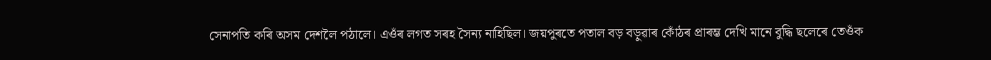সেনাপতি কৰি অসম দেশলৈ পঠালে। এওঁৰ লগত সৰহ সৈন্য নাহিছিল। জয়পুৰতে পতাল বড় বড়ুৱাৰ কোঁঠৰ প্ৰাৰম্ভ দেখি মানে বুদ্ধি ছলেৰে তেওঁক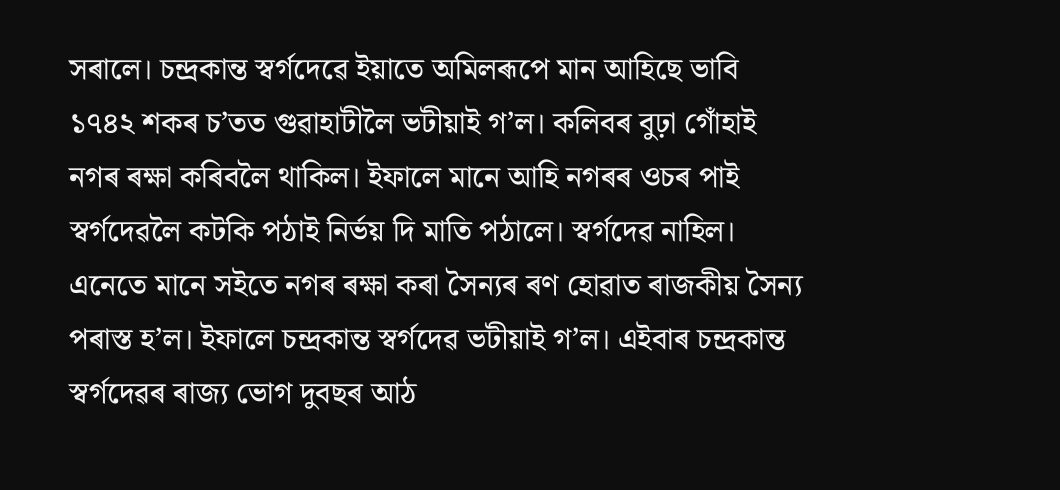সৰালে। চন্দ্ৰকান্ত স্বৰ্গদেৱে ইয়াতে অমিলৰূপে মান আহিছে ভাবি ১৭৪২ শকৰ চ’তত গুৱাহাটীলৈ ভটীয়াই গ’ল। কলিবৰ বুঢ়া গোঁহাই নগৰ ৰক্ষা কৰিবলৈ থাকিল। ইফালে মানে আহি নগৰৰ ওচৰ পাই স্বৰ্গদেৱলৈ কটকি পঠাই নিৰ্ভয় দি মাতি পঠালে। স্বৰ্গদেৱ নাহিল। এনেতে মানে সইতে নগৰ ৰক্ষা কৰা সৈন্যৰ ৰণ হোৱাত ৰাজকীয় সৈন্য পৰাস্ত হ’ল। ইফালে চন্দ্ৰকান্ত স্বৰ্গদেৱ ভটীয়াই গ’ল। এইবাৰ চন্দ্ৰকান্ত স্বৰ্গদেৱৰ ৰাজ্য ভোগ দুবছৰ আঠ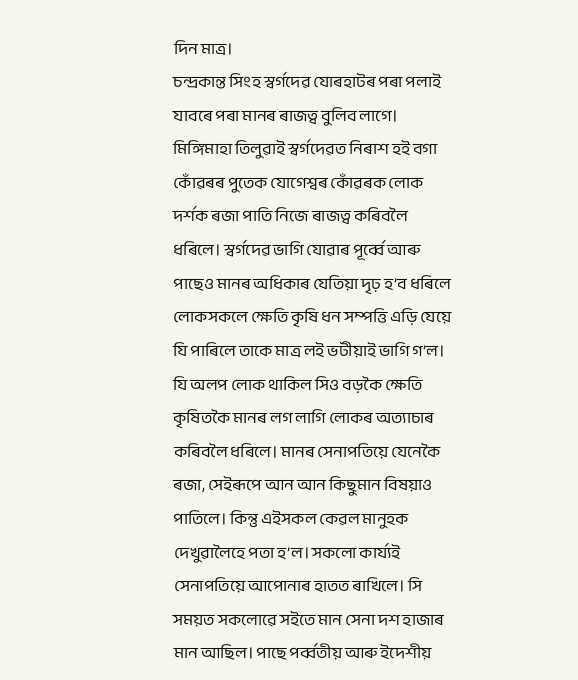দিন মাত্ৰ।
চন্দ্ৰকান্ত সিংহ স্বৰ্গদেৱ যোৰহাটৰ পৰা পলাই যাবৰে পৰা মানৰ ৰাজত্ব বুলিব লাগে। মিঙ্গিমাহা তিলুৱাই স্বৰ্গদেৱত নিৰাশ হই বগা কোঁৱৰৰ পুতেক যোগেশ্বৰ কোঁৱৰক লোক দৰ্শক ৰজা পাতি নিজে ৰাজত্ব কৰিবলৈ ধৰিলে। স্বৰ্গদেৱ ভাগি যোৱাৰ পূৰ্ব্বে আৰু পাছেও মানৰ অধিকাৰ যেতিয়া দৃঢ় হ’ব ধৰিলে লোকসকলে ক্ষেতি কৃষি ধন সম্পত্তি এড়ি যেয়ে যি পাৰিলে তাকে মাত্ৰ লই ভটীয়াই ভাগি গ’ল। যি অলপ লোক থাকিল সিও বড়কৈ ক্ষেতি কৃষিতকৈ মানৰ লগ লাগি লোকৰ অত্যাচাৰ কৰিবলৈ ধৰিলে। মানৰ সেনাপতিয়ে যেনেকৈ ৰজা, সেইৰূপে আন আন কিছুমান বিষয়াও পাতিলে। কিন্তু এইসকল কেৱল মানুহক দেখুৱালৈহে পতা হ’ল। সকলো কাৰ্য্যই সেনাপতিয়ে আপোনাৰ হাতত ৰাখিলে। সি সময়ত সকলোৱে সইতে মান সেনা দশ হাজাৰ মান আছিল। পাছে পৰ্ব্বতীয় আৰু ইদেশীয়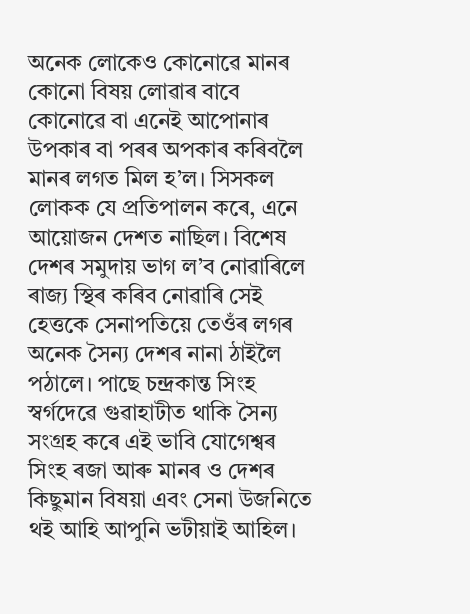অনেক লোকেও কোনোৱে মানৰ কোনো বিষয় লোৱাৰ বাবে কোনোৱে বা এনেই আপোনাৰ উপকাৰ বা পৰৰ অপকাৰ কৰিবলৈ মানৰ লগত মিল হ’ল। সিসকল লোকক যে প্ৰতিপালন কৰে, এনে আয়োজন দেশত নাছিল। বিশেষ দেশৰ সমুদায় ভাগ ল’ব নোৱাৰিলে ৰাজ্য স্থিৰ কৰিব নোৱাৰি সেই হেত্তকে সেনাপতিয়ে তেওঁৰ লগৰ অনেক সৈন্য দেশৰ নানা ঠাইলৈ পঠালে। পাছে চন্দ্ৰকান্ত সিংহ স্বৰ্গদেৱে গুৱাহাটীত থাকি সৈন্য সংগ্ৰহ কৰে এই ভাবি যোগেশ্বৰ সিংহ ৰজা আৰু মানৰ ও দেশৰ কিছুমান বিষয়া এবং সেনা উজনিতে থই আহি আপুনি ভটীয়াই আহিল।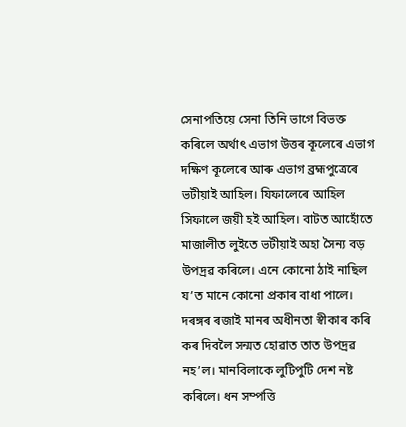সেনাপতিয়ে সেনা তিনি ভাগে বিভক্ত কৰিলে অৰ্থাৎ এভাগ উত্তৰ কূলেৰে এভাগ দক্ষিণ কূলেৰে আৰু এভাগ ব্ৰহ্মপুত্ৰেৰে ভটীয়াই আহিল। যিফালেৰে আহিল সিফালে জয়ী হই আহিল। বাটত আহোঁতে মাজালীত লুইতে ভটীয়াই অহা সৈন্য বড় উপদ্ৰৱ কৰিলে। এনে কোনো ঠাই নাছিল য’ত মানে কোনো প্ৰকাৰ বাধা পালে। দৰঙ্গৰ ৰজাই মানৰ অধীনতা স্বীকাৰ কৰি কৰ দিবলৈ সন্মত হোৱাত তাত উপদ্ৰৱ নহ’ল। মানবিলাকে লুটিপুটি দেশ নষ্ট কৰিলে। ধন সম্পত্তি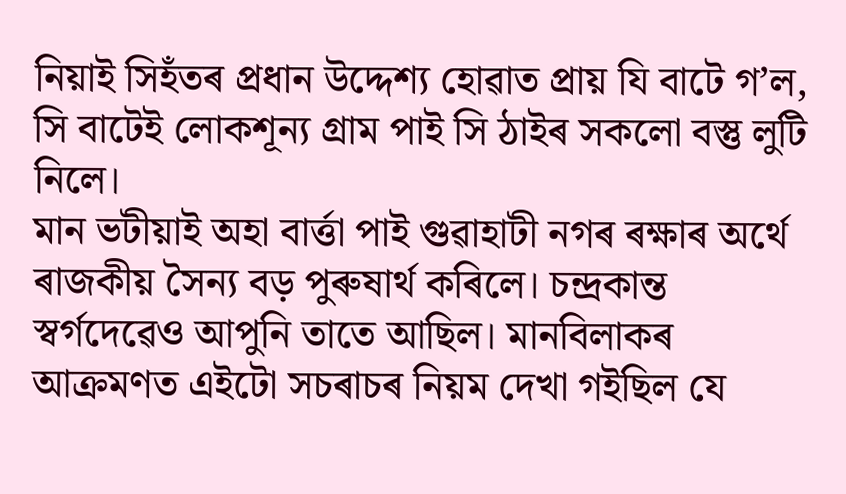নিয়াই সিহঁতৰ প্ৰধান উদ্দেশ্য হোৱাত প্ৰায় যি বাটে গ’ল, সি বাটেই লোকশূন্য গ্ৰাম পাই সি ঠাইৰ সকলো বস্তু লুটি নিলে।
মান ভটীয়াই অহা বাৰ্ত্তা পাই গুৱাহাটী নগৰ ৰক্ষাৰ অৰ্থে ৰাজকীয় সৈন্য বড় পুৰুষাৰ্থ কৰিলে। চন্দ্ৰকান্ত স্বৰ্গদেৱেও আপুনি তাতে আছিল। মানবিলাকৰ আক্ৰমণত এইটো সচৰাচৰ নিয়ম দেখা গইছিল যে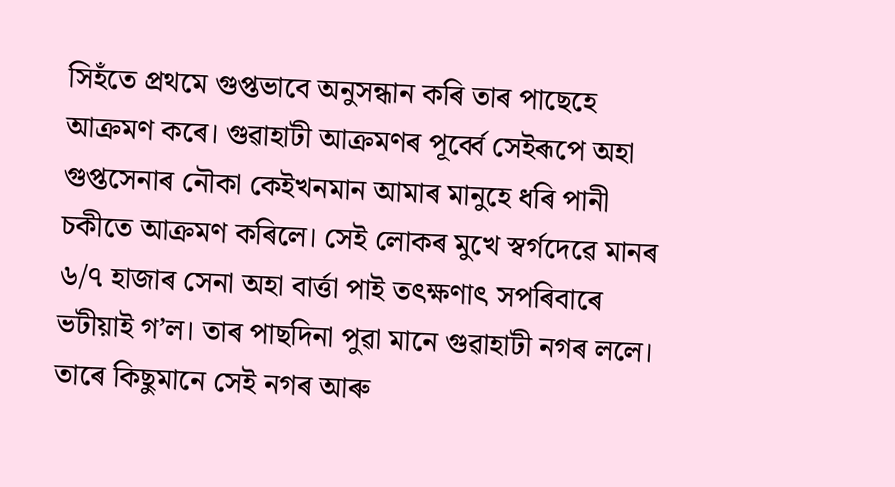সিহঁতে প্ৰথমে গুপ্তভাবে অনুসন্ধান কৰি তাৰ পাছেহে আক্ৰমণ কৰে। গুৱাহাটী আক্ৰমণৰ পূৰ্ব্বে সেইৰূপে অহা গুপ্তসেনাৰ নৌকা কেইখনমান আমাৰ মানুহে ধৰি পানী চকীতে আক্ৰমণ কৰিলে। সেই লোকৰ মুখে স্বৰ্গদেৱে মানৰ ৬/৭ হাজাৰ সেনা অহা বাৰ্ত্তা পাই তৎক্ষণাৎ সপৰিবাৰে ভটীয়াই গ’ল। তাৰ পাছদিনা পুৱা মানে গুৱাহাটী নগৰ ললে। তাৰে কিছুমানে সেই নগৰ আৰু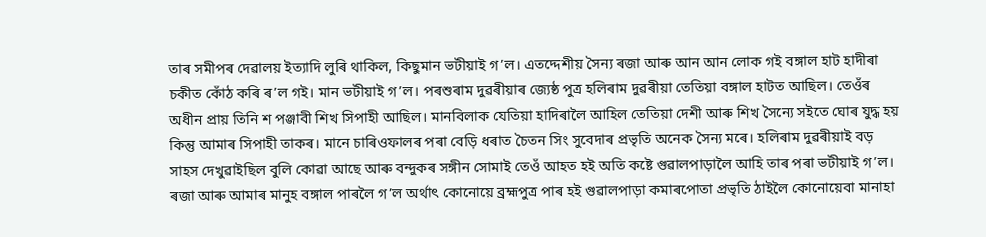তাৰ সমীপৰ দেৱালয় ইত্যাদি লুৰি থাকিল, কিছুমান ভটীয়াই গ’ল। এতদ্দেশীয় সৈন্য ৰজা আৰু আন আন লোক গই বঙ্গাল হাট হাদীৰা চকীত কোঁঠ কৰি ৰ’ল গই। মান ভটীয়াই গ’ল। পৰশুৰাম দুৱৰীয়াৰ জ্যেষ্ঠ পুত্ৰ হলিৰাম দুৱৰীয়া তেতিয়া বঙ্গাল হাটত আছিল। তেওঁৰ অধীন প্ৰায় তিনি শ পঞ্জাবী শিখ সিপাহী আছিল। মানবিলাক যেতিয়া হাদিৰালৈ আহিল তেতিয়া দেশী আৰু শিখ সৈন্যে সইতে ঘোৰ যুদ্ধ হয় কিন্তু আমাৰ সিপাহী তাকৰ। মানে চাৰিওফালৰ পৰা বেড়ি ধৰাত চৈতন সিং সুবেদাৰ প্ৰভৃতি অনেক সৈন্য মৰে। হলিৰাম দুৱৰীয়াই বড় সাহস দেখুৱাইছিল বুলি কোৱা আছে আৰু বন্দুকৰ সঙ্গীন সোমাই তেওঁ আহত হই অতি কষ্টে গুৱালপাড়ালৈ আহি তাৰ পৰা ভটীয়াই গ’ল। ৰজা আৰু আমাৰ মানুহ বঙ্গাল পাৰলৈ গ’ল অৰ্থাৎ কোনোয়ে ব্ৰহ্মপুত্ৰ পাৰ হই গুৱালপাড়া কমাৰপোতা প্ৰভৃতি ঠাইলৈ কোনোয়েবা মানাহা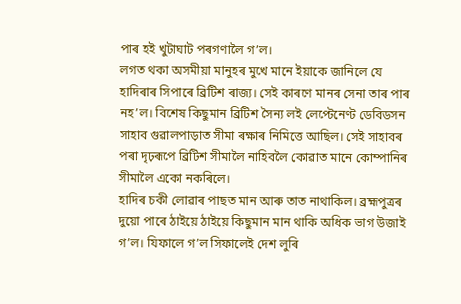পাৰ হই খুটাঘাট পৰগণালৈ গ’ল।
লগত থকা অসমীয়া মানুহৰ মুখে মানে ইয়াকে জানিলে যে হাদিৰাৰ সিপাৰে ব্ৰিটিশ ৰাজ্য। সেই কাৰণে মানৰ সেনা তাৰ পাৰ নহ’ল। বিশেষ কিছুমান ব্ৰিটিশ সৈন্য লই লেপ্টেনেণ্ট ডেবিডসন সাহাব গুৱালপাড়াত সীমা ৰক্ষাৰ নিমিত্তে আছিল। সেই সাহাবৰ পৰা দৃঢ়ৰূপে ব্ৰিটিশ সীমালৈ নাহিবলৈ কোৱাত মানে কোম্পানিৰ সীমালৈ একো নকৰিলে।
হাদিৰ চকী লোৱাৰ পাছত মান আৰু তাত নাথাকিল। ব্ৰহ্মপুত্ৰৰ দুয়ো পাৰে ঠাইয়ে ঠাইয়ে কিছুমান মান থাকি অধিক ভাগ উজাই গ’ল। যিফালে গ’ল সিফালেই দেশ লুৰি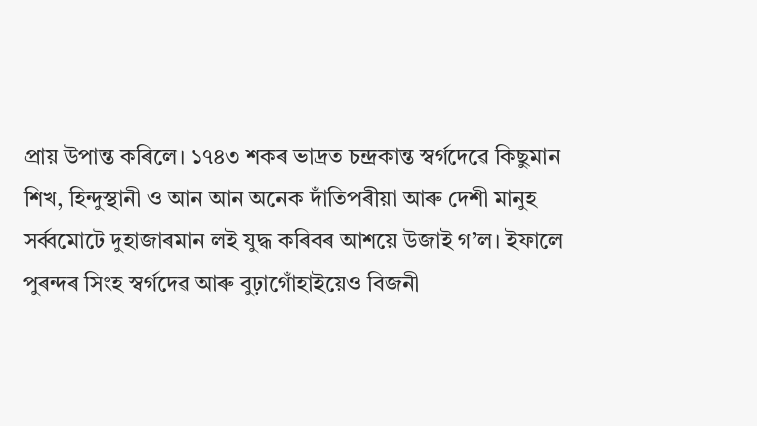প্ৰায় উপান্ত কৰিলে। ১৭৪৩ শকৰ ভাদ্ৰত চন্দ্ৰকান্ত স্বৰ্গদেৱে কিছুমান শিখ, হিন্দুস্থানী ও আন আন অনেক দাঁতিপৰীয়া আৰু দেশী মানুহ সৰ্ব্বমোটে দুহাজাৰমান লই যুদ্ধ কৰিবৰ আশয়ে উজাই গ’ল। ইফালে পুৰন্দৰ সিংহ স্বৰ্গদেৱ আৰু বুঢ়াগোঁহাইয়েও বিজনী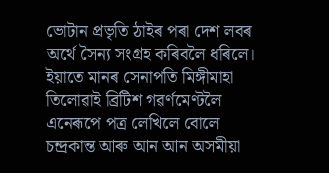ভোটান প্ৰভৃতি ঠাইৰ পৰা দেশ লবৰ অৰ্থে সৈন্য সংগ্ৰহ কৰিবলৈ ধৰিলে। ইয়াতে মানৰ সেনাপতি মিঙ্গীমাহা তিলোৱাই ব্ৰিটিশ গৱৰ্ণমেণ্টলৈ এনেৰূপে পত্ৰ লেখিলে বোলে চন্দ্ৰকান্ত আৰু আন আন অসমীয়া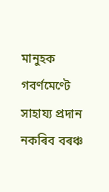মানুহক গবৰ্ণমেণ্টে সাহায্য প্ৰদান নকৰিব বৰঞ্চ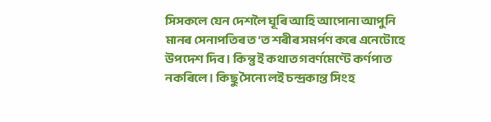সিসকলে যেন দেশলৈ ঘূৰি আহি আপোনা আপুনি মানৰ সেনাপতিৰ ত’ত শৰীৰ সমৰ্পণ কৰে এনেটোহে উপদেশ দিব। কিন্তু ই কথাত গবৰ্ণমেণ্টে কৰ্ণপাত নকৰিলে। কিছু সৈন্যে লই চন্দ্ৰকান্ত সিংহ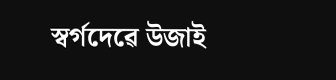স্বৰ্গদেৱে উজাই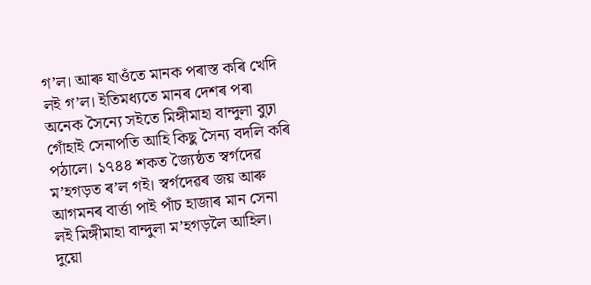গ’ল। আৰু যাওঁতে মানক পৰাস্ত কৰি খেদি লই গ’ল। ইতিমধ্যতে মানৰ দেশৰ পৰা অনেক সৈন্যে সইতে মিঙ্গীমাহা বান্দুলা বুঢ়া গোঁহাই সেনাপতি আহি কিছু সৈন্য বদলি কৰি পঠালে। ১৭৪৪ শকত জ্যৈষ্ঠত স্বৰ্গদেৱ ম’হগড়ত ৰ’ল গই। স্বৰ্গদেৱৰ জয় আৰু আগমনৰ বাৰ্ত্তা পাই পাঁচ হাজাৰ মান সেনা লই মিঙ্গীমাহা বান্দুলা ম’হগড়লৈ আহিল। দুয়ো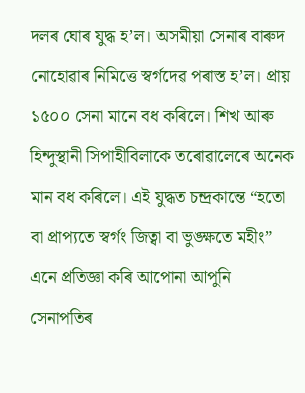দলৰ ঘোৰ যুদ্ধ হ’ল। অসমীয়া সেনাৰ বাৰুদ নোহোৱাৰ নিমিত্তে স্বৰ্গদেৱ পৰাস্ত হ’ল। প্ৰায় ১৫০০ সেনা মানে বধ কৰিলে। শিখ আৰু হিন্দুস্থানী সিপাহীবিলাকে তৰোৱালেৰে অনেক মান বধ কৰিলে। এই যুদ্ধত চন্দ্ৰকান্তে “হতো বা প্ৰাপ্যতে স্বৰ্গং জিত্বা বা ভুঙ্ক্ষতে মহীং” এনে প্ৰতিজ্ঞা কৰি আপোনা আপুনি সেনাপতিৰ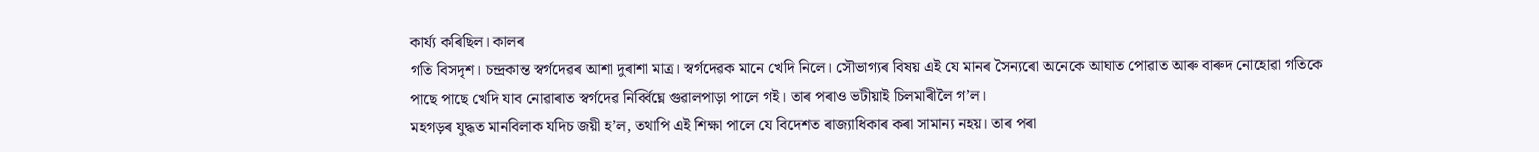কাৰ্য্য কৰিছিল। কালৰ
গতি বিসদৃশ। চন্দ্ৰকান্ত স্বৰ্গদেৱৰ আশা দুৰাশা মাত্ৰ। স্বৰ্গদেৱক মানে খেদি নিলে। সৌভাগ্যৰ বিষয় এই যে মানৰ সৈন্যৰো অনেকে আঘাত পোৱাত আৰু বাৰুদ নোহোৱা গতিকে পাছে পাছে খেদি যাব নোৱাৰাত স্বৰ্গদেৱ নিৰ্ব্বিঘ্নে গুৱালপাড়া পালে গই। তাৰ পৰাও ভটীয়াই চিলমাৰীলৈ গ’ল।
মহগড়ৰ যুদ্ধত মানবিলাক যদিচ জয়ী হ’ল, তথাপি এই শিক্ষা পালে যে বিদেশত ৰাজ্যাধিকাৰ কৰা সামান্য নহয়। তাৰ পৰা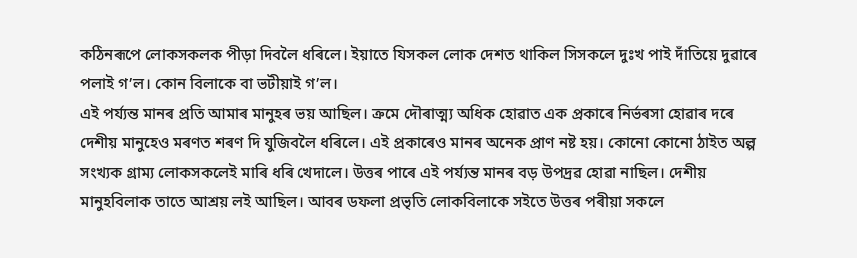কঠিনৰূপে লোকসকলক পীড়া দিবলৈ ধৰিলে। ইয়াতে যিসকল লোক দেশত থাকিল সিসকলে দুঃখ পাই দাঁতিয়ে দুৱাৰে পলাই গ’ল। কোন বিলাকে বা ভটীয়াই গ’ল।
এই পৰ্য্যন্ত মানৰ প্ৰতি আমাৰ মানুহৰ ভয় আছিল। ক্ৰমে দৌৰাত্ম্য অধিক হোৱাত এক প্ৰকাৰে নিৰ্ভৰসা হোৱাৰ দৰে দেশীয় মানুহেও মৰণত শৰণ দি যুজিবলৈ ধৰিলে। এই প্ৰকাৰেও মানৰ অনেক প্ৰাণ নষ্ট হয়। কোনো কোনো ঠাইত অল্প সংখ্যক গ্ৰাম্য লোকসকলেই মাৰি ধৰি খেদালে। উত্তৰ পাৰে এই পৰ্য্যন্ত মানৰ বড় উপদ্ৰৱ হোৱা নাছিল। দেশীয় মানুহবিলাক তাতে আশ্ৰয় লই আছিল। আবৰ ডফলা প্ৰভৃতি লোকবিলাকে সইতে উত্তৰ পৰীয়া সকলে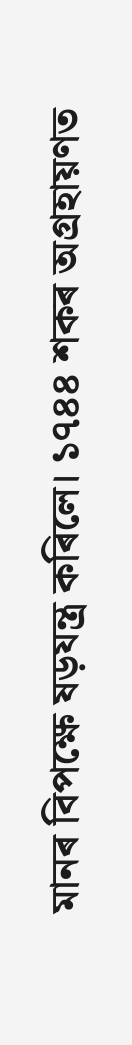মানৰ বিপক্ষে ষড়যন্ত্ৰ কৰিলে। ১৭৪৪ শকৰ অগ্ৰহায়ণত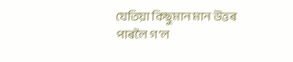যেতিয়া কিছুমান মান উত্তৰ পাৰলৈ গ’ল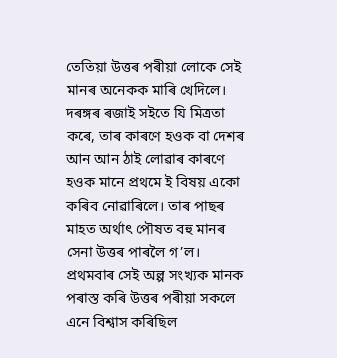তেতিয়া উত্তৰ পৰীয়া লোকে সেই মানৰ অনেকক মাৰি খেদিলে। দৰঙ্গৰ ৰজাই সইতে যি মিত্ৰতা কৰে, তাৰ কাৰণে হওক বা দেশৰ আন আন ঠাই লোৱাৰ কাৰণে হওক মানে প্ৰথমে ই বিষয় একো কৰিব নোৱাৰিলে। তাৰ পাছৰ মাহত অৰ্থাৎ পৌষত বহু মানৰ সেনা উত্তৰ পাৰলৈ গ’ল। প্ৰথমবাৰ সেই অল্প সংখ্যক মানক পৰাস্ত কৰি উত্তৰ পৰীয়া সকলে এনে বিশ্বাস কৰিছিল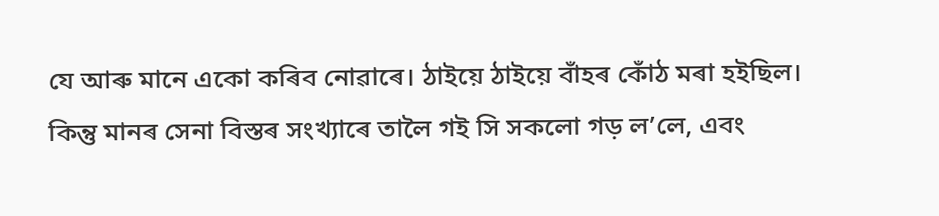যে আৰু মানে একো কৰিব নোৱাৰে। ঠাইয়ে ঠাইয়ে বাঁহৰ কোঁঠ মৰা হইছিল। কিন্তু মানৰ সেনা বিস্তৰ সংখ্যাৰে তালৈ গই সি সকলো গড় ল’লে, এবং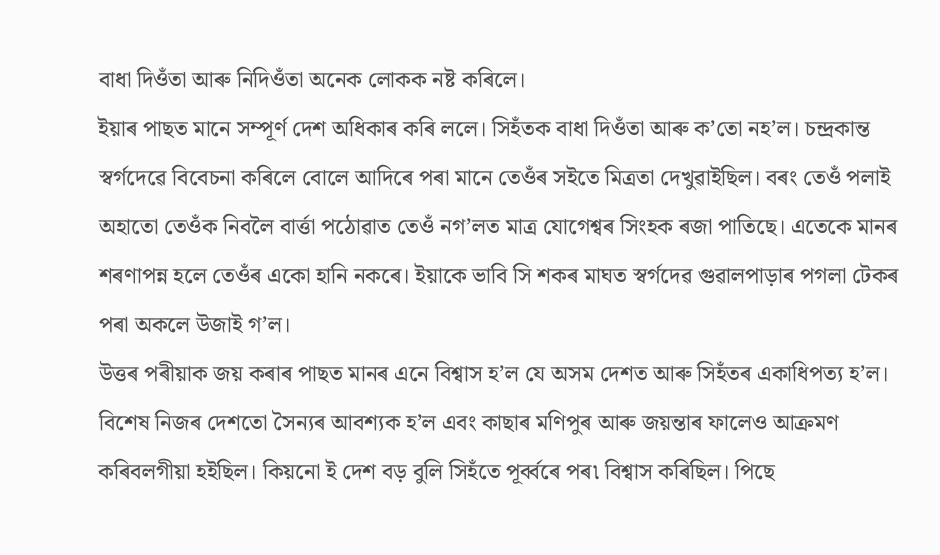বাধা দিওঁতা আৰু নিদিওঁতা অনেক লোকক নষ্ট কৰিলে।
ইয়াৰ পাছত মানে সম্পূৰ্ণ দেশ অধিকাৰ কৰি ললে। সিহঁতক বাধা দিওঁতা আৰু ক’তো নহ’ল। চন্দ্ৰকান্ত স্বৰ্গদেৱে বিবেচনা কৰিলে বোলে আদিৰে পৰা মানে তেওঁৰ সইতে মিত্ৰতা দেখুৱাইছিল। বৰং তেওঁ পলাই অহাতো তেওঁক নিবলৈ বাৰ্ত্তা পঠোৱাত তেওঁ নগ’লত মাত্ৰ যোগেশ্বৰ সিংহক ৰজা পাতিছে। এতেকে মানৰ শৰণাপন্ন হলে তেওঁৰ একো হানি নকৰে। ইয়াকে ভাবি সি শকৰ মাঘত স্বৰ্গদেৱ গুৱালপাড়াৰ পগলা টেকৰ পৰা অকলে উজাই গ’ল।
উত্তৰ পৰীয়াক জয় কৰাৰ পাছত মানৰ এনে বিশ্বাস হ’ল যে অসম দেশত আৰু সিহঁতৰ একাধিপত্য হ’ল। বিশেষ নিজৰ দেশতো সৈন্যৰ আবশ্যক হ’ল এবং কাছাৰ মণিপুৰ আৰু জয়ন্তাৰ ফালেও আক্ৰমণ কৰিবলগীয়া হইছিল। কিয়নো ই দেশ বড় বুলি সিহঁতে পূৰ্ব্বৰে পৰ৷ বিশ্বাস কৰিছিল। পিছে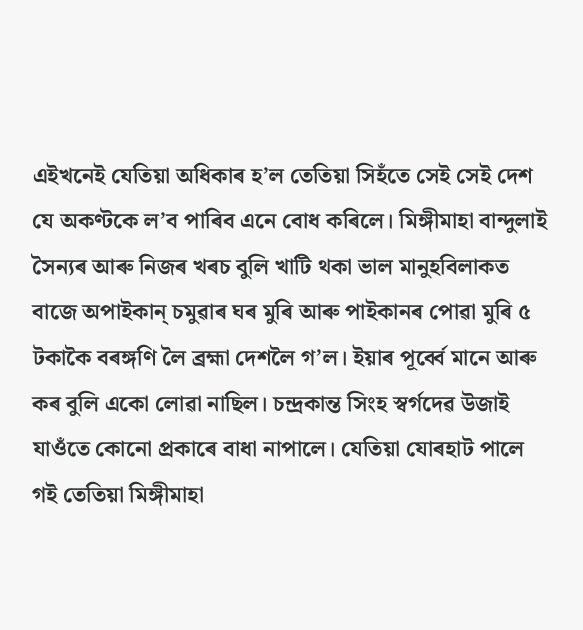এইখনেই যেতিয়া অধিকাৰ হ’ল তেতিয়া সিহঁতে সেই সেই দেশ যে অকণ্টকে ল’ব পাৰিব এনে বোধ কৰিলে। মিঙ্গীমাহা বান্দুলাই সৈন্যৰ আৰু নিজৰ খৰচ বুলি খাটি থকা ভাল মানুহবিলাকত বাজে অপাইকান্ চমুৱাৰ ঘৰ মুৰি আৰু পাইকানৰ পোৱা মুৰি ৫ টকাকৈ বৰঙ্গণি লৈ ব্ৰহ্মা দেশলৈ গ’ল। ইয়াৰ পূৰ্ব্বে মানে আৰু কৰ বুলি একো লোৱা নাছিল। চন্দ্ৰকান্ত সিংহ স্বৰ্গদেৱ উজাই যাওঁতে কোনো প্ৰকাৰে বাধা নাপালে। যেতিয়া যোৰহাট পালে গই তেতিয়া মিঙ্গীমাহা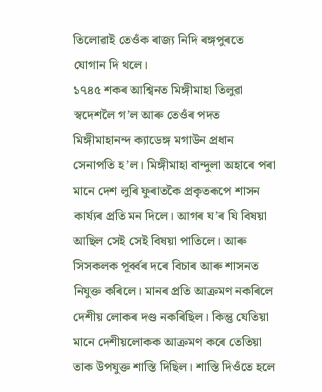তিলোৱাই তেওঁক ৰাজ্য নিদি ৰঙ্গপুৰতে যোগান দি থলে।
১৭৪৫ শকৰ আশ্বিনত মিঙ্গীমাহা তিলুৱা স্বদেশলৈ গ’ল আৰু তেওঁৰ পদত মিঙ্গীমাহানন্দ ক্যাডেঙ্গ মগাউন প্ৰধান সেনাপতি হ’ল। মিঙ্গীমাহা বান্দুলা অহাৰে পৰা মানে দেশ লুৰি ফুৰাতকৈ প্ৰকৃতৰূপে শাসন কাৰ্য্যৰ প্ৰতি মন দিলে। আগৰ য’ৰ যি বিষয়া আছিল সেই সেই বিষয়া পাতিলে। আৰু সিসকলক পূৰ্ব্বৰ দৰে বিচাৰ আৰু শাসনত নিযুক্ত কৰিলে। মানৰ প্ৰতি আক্ৰমণ নকৰিলে দেশীয় লোকৰ দণ্ড নকৰিছিল। কিন্তু যেতিয়া মানে দেশীয়লোকক আক্ৰমণ কৰে তেতিয়া তাক উপযুক্ত শাস্তি দিছিল। শাস্তি দিওঁতে হলে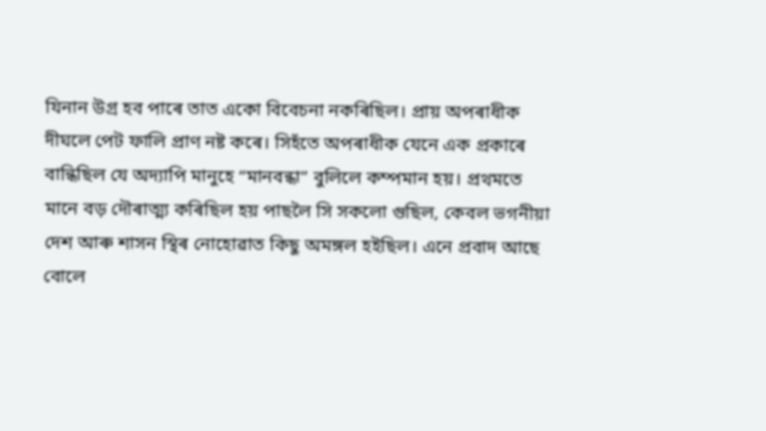যিনান উগ্ৰ হব পাৰে তাত একো বিবেচনা নকৰিছিল। প্ৰায় অপৰাধীক দীঘলে পেট ফালি প্ৰাণ নষ্ট কৰে। সিহঁতে অপৰাধীক যেনে এক প্ৰকাৰে বান্ধিছিল যে অদ্যাপি মানুহে “মানবন্ধা” বুলিলে কম্পমান হয়। প্ৰথমতে মানে বড় দৌৰাত্ম্য কৰিছিল হয় পাছলৈ সি সকলো গুছিল, কেবল ভগনীয়া দেশ আৰু শাসন স্থিৰ নোহোৱাত কিছু অমঙ্গল হইছিল। এনে প্ৰবাদ আছে বোলে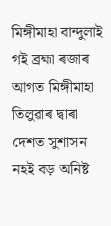মিঙ্গীমাহা বান্দুলাই গই ব্ৰহ্মা ৰজাৰ আগত মিঙ্গীমাহা তিলুৱাৰ দ্বাৰা দেশত সুশাসন নহই বড় অনিষ্ট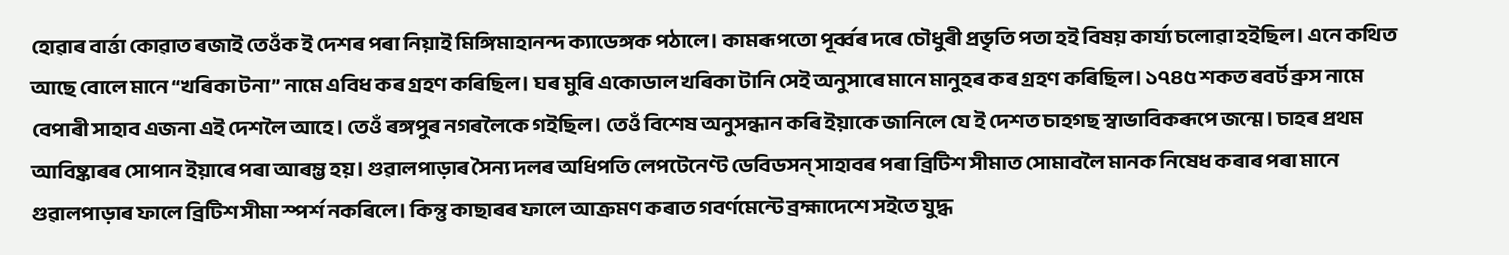হোৱাৰ বাৰ্ত্তা কোৱাত ৰজাই তেওঁক ই দেশৰ পৰা নিয়াই মিঙ্গিমাহানন্দ ক্যাডেঙ্গক পঠালে। কামৰূপতো পূৰ্ব্বৰ দৰে চৌধুৰী প্ৰভৃতি পতা হই বিষয় কাৰ্য্য চলোৱা হইছিল। এনে কথিত আছে বোলে মানে “খৰিকা টনা” নামে এবিধ কৰ গ্ৰহণ কৰিছিল। ঘৰ মুৰি একোডাল খৰিকা টানি সেই অনুসাৰে মানে মানুহৰ কৰ গ্ৰহণ কৰিছিল। ১৭৪৫ শকত ৰবৰ্ট ব্ৰুস নামে বেপাৰী সাহাব এজনা এই দেশলৈ আহে। তেওঁ ৰঙ্গপুৰ নগৰলৈকে গইছিল। তেওঁ বিশেষ অনুসন্ধান কৰি ইয়াকে জানিলে যে ই দেশত চাহগছ স্বাভাবিকৰূপে জন্মে। চাহৰ প্ৰথম আবিষ্কাৰৰ সোপান ইয়াৰে পৰা আৰম্ভ হয়। গুৱালপাড়াৰ সৈন্য দলৰ অধিপতি লেপটেনেণ্ট ডেবিডসন্ সাহাবৰ পৰা ব্ৰিটিশ সীমাত সোমাবলৈ মানক নিষেধ কৰাৰ পৰা মানে গুৱালপাড়াৰ ফালে ব্ৰিটিশ সীমা স্পৰ্শ নকৰিলে। কিন্তু কাছাৰৰ ফালে আক্ৰমণ কৰাত গবৰ্ণমেন্টে ব্ৰহ্মাদেশে সইতে যুদ্ধ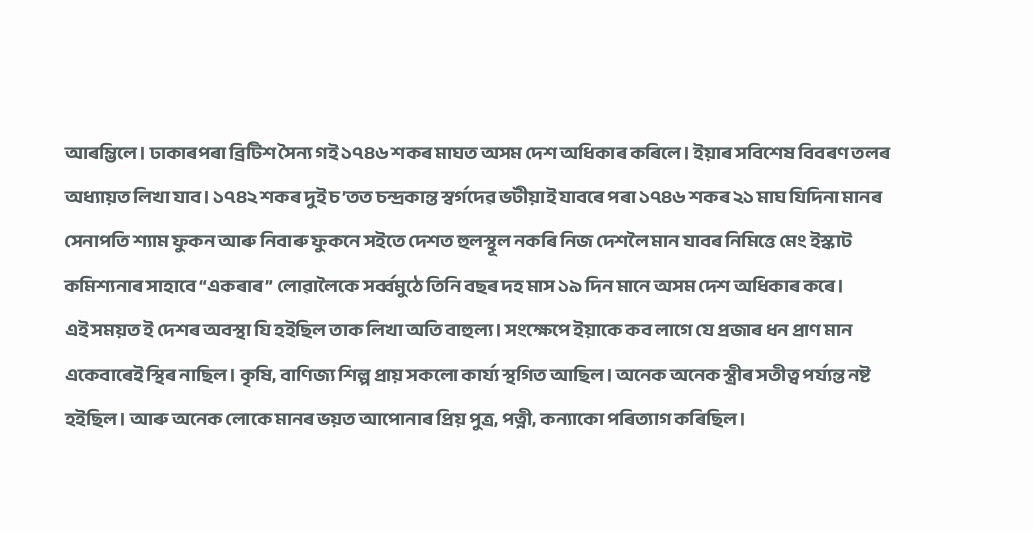আৰম্ভিলে। ঢাকাৰপৰা ব্ৰিটিশ সৈন্য গই ১৭৪৬ শকৰ মাঘত অসম দেশ অধিকাৰ কৰিলে। ইয়াৰ সবিশেষ বিবৰণ তলৰ অধ্যায়ত লিখা যাব। ১৭৪২ শকৰ দুই চ’তত চন্দ্ৰকান্ত স্বৰ্গদেৱ ভটীয়াই যাবৰে পৰা ১৭৪৬ শকৰ ২১ মাঘ যিদিনা মানৰ সেনাপতি শ্যাম ফুকন আৰু নিবাৰু ফুকনে সইতে দেশত হুলস্থূল নকৰি নিজ দেশলৈ মান যাবৰ নিমিত্তে মেং ইস্কাট কমিশ্যনাৰ সাহাবে “একৰাৰ” লোৱালৈকে সৰ্ব্বমুঠে তিনি বছৰ দহ মাস ১৯ দিন মানে অসম দেশ অধিকাৰ কৰে।
এই সময়ত ই দেশৰ অবস্থা যি হইছিল তাক লিখা অতি বাহুল্য। সংক্ষেপে ইয়াকে কব লাগে যে প্ৰজাৰ ধন প্ৰাণ মান একেবাৰেই স্থিৰ নাছিল। কৃষি, বাণিজ্য শিল্প প্ৰায় সকলো কাৰ্য্য স্থগিত আছিল। অনেক অনেক স্ত্ৰীৰ সতীত্ব পৰ্য্যন্ত নষ্ট হইছিল। আৰু অনেক লোকে মানৰ ভয়ত আপোনাৰ প্ৰিয় পুত্ৰ, পত্নী, কন্যাকো পৰিত্যাগ কৰিছিল।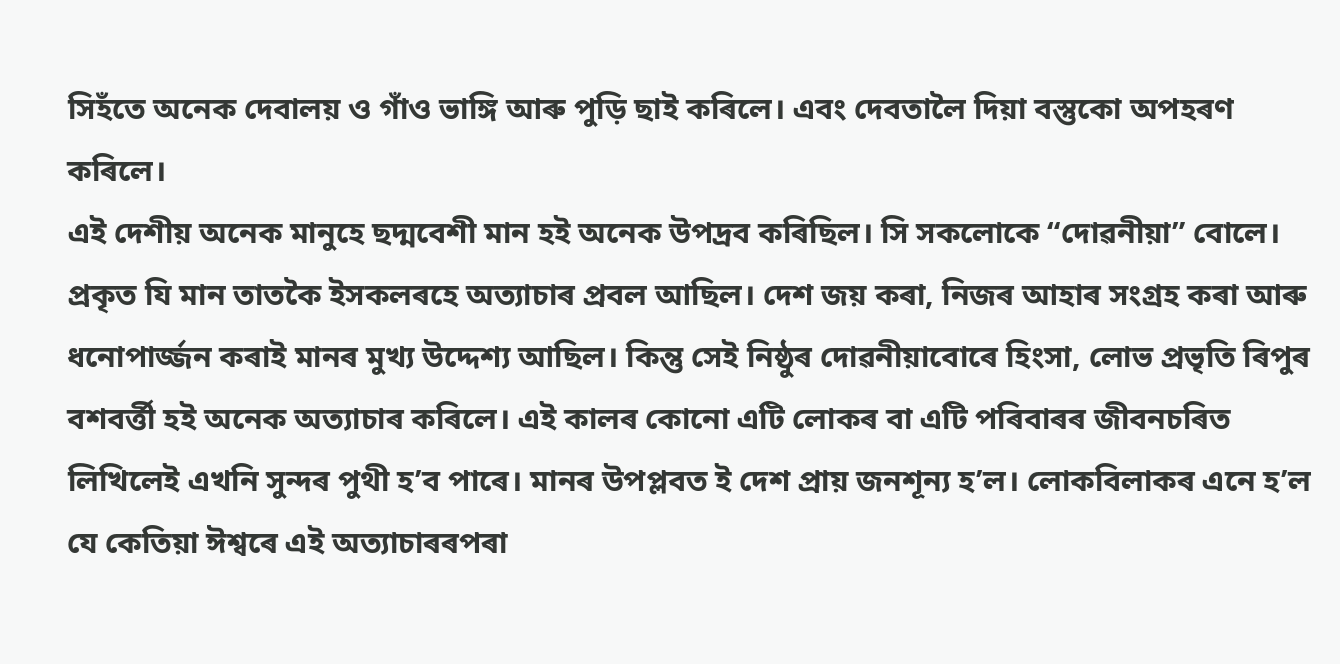সিহঁতে অনেক দেবালয় ও গাঁও ভাঙ্গি আৰু পুড়ি ছাই কৰিলে। এবং দেবতালৈ দিয়া বস্তুকো অপহৰণ কৰিলে।
এই দেশীয় অনেক মানুহে ছদ্মবেশী মান হই অনেক উপদ্ৰব কৰিছিল। সি সকলোকে “দোৱনীয়া” বোলে। প্ৰকৃত যি মান তাতকৈ ইসকলৰহে অত্যাচাৰ প্ৰবল আছিল। দেশ জয় কৰা, নিজৰ আহাৰ সংগ্ৰহ কৰা আৰু ধনোপাৰ্জ্জন কৰাই মানৰ মুখ্য উদ্দেশ্য আছিল। কিন্তু সেই নিষ্ঠুৰ দোৱনীয়াবোৰে হিংসা, লোভ প্ৰভৃতি ৰিপুৰ বশবৰ্ত্তী হই অনেক অত্যাচাৰ কৰিলে। এই কালৰ কোনো এটি লোকৰ বা এটি পৰিবাৰৰ জীবনচৰিত লিখিলেই এখনি সুন্দৰ পুথী হ’ব পাৰে। মানৰ উপপ্লবত ই দেশ প্ৰায় জনশূন্য হ’ল। লোকবিলাকৰ এনে হ’ল যে কেতিয়া ঈশ্বৰে এই অত্যাচাৰৰপৰা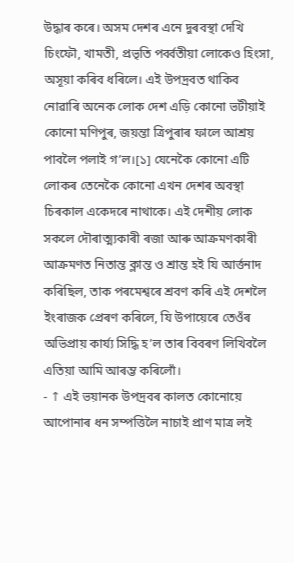উদ্ধাৰ কৰে। অসম দেশৰ এনে দুৰবস্থা দেখি চিংফৌ, খামতী, প্ৰভৃতি পৰ্ব্বতীয়া লোকেও হিংসা, অসূয়া কৰিব ধৰিলে। এই উপদ্ৰবত থাকিব নোৱাৰি অনেক লোক দেশ এড়ি কোনো ভটীয়াই কোনো মণিপুৰ, জয়ন্তা ত্ৰিপুৰাৰ ফালে আশ্ৰয় পাবলৈ পলাই গ’ল।[১] যেনেকৈ কোনো এটি লোকৰ তেনেকৈ কোনো এখন দেশৰ অবস্থা চিৰকাল একেদৰে নাথাকে। এই দেশীয় লোক সকলে দৌৰাত্ম্যকাৰী ৰজা আৰু আক্ৰমণকাৰী আক্ৰমণত নিতান্ত ক্লান্ত ও শ্ৰান্ত হই যি আৰ্ত্তনাদ কৰিছিল, তাক পৰমেশ্বৰে শ্ৰবণ কৰি এই দেশলৈ ইংৰাজক প্ৰেৰণ কৰিলে, যি উপায়েৰে তেওঁৰ অভিপ্ৰায় কাৰ্য্য সিদ্ধি হ’ল তাৰ বিবৰণ লিখিবলৈ এতিয়া আমি আৰম্ভ কৰিলোঁ।
- ↑ এই ভয়ানক উপদ্ৰবৰ কালত কোনোয়ে আপোনাৰ ধন সম্পত্তিলৈ নাচাই প্ৰাণ মাত্ৰ লই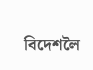বিদেশলৈ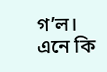গ’ল। এনে কি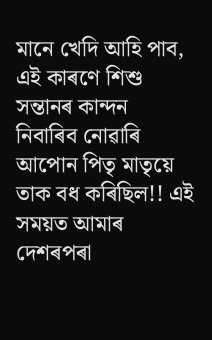মানে খেদি আহি পাব, এই কাৰণে শিশু সন্তানৰ কান্দন নিবাৰিব নোৱাৰি আপোন পিতৃ মাতৃয়ে তাক বধ কৰিছিল!! এই সময়ত আমাৰ দেশৰপৰা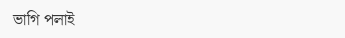ভাগি পলাই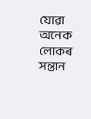যোৱা অনেক লোকৰ সন্তান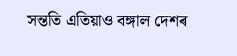সন্ততি এতিয়াও বঙ্গাল দেশৰ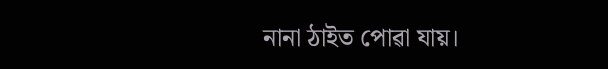নানা ঠাইত পোৱা যায়।